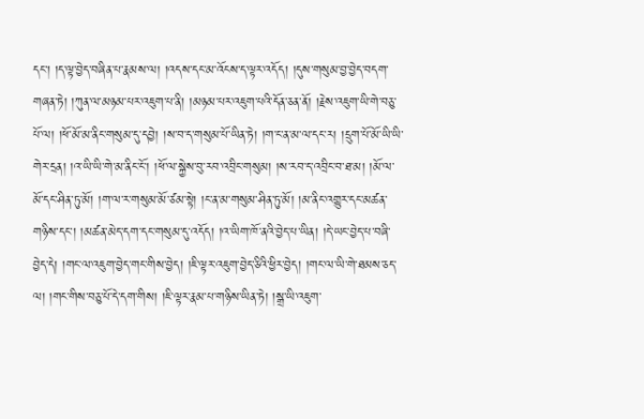དང་། །ད་ལྟ་བྱེད་བཞིན་པ་རྣམས་ལ། །འདས་དང་མ་འོངས་ད་ལྟར་འདོད། །དུས་གསུམ་བྱ་བྱེད་བདག་གཞན་ཏེ། །ཀུན་ལ་མཉམ་པར་འཇུག་པ་ནི། །མཉམ་པར་འཇུག་པའི་དོན་ཅན་ནོ། །རྗེས་འཇུག་ཡི་གེ་བཅུ་པོ་ལ། །ཕོ་མོ་མ་ནིང་གསུམ་དུ་དབྱེ། །ས་བ་ད་གསུམ་པོ་ཡིན་ཏེ། །ག་ང་ན་མ་ལ་དང་ར། །དྲུག་པོ་མོ་ཡི་ཡི་གེར་དྲན། །འ་ཡི་ཡི་གེ་མ་ནིང་ངོ་། །ཕོ་ལ་སྐྱེས་བུ་རབ་འབྲིང་གསུམ། །ས་རབ་ད་འབྲིང་བ་ཐ་མ། །མོ་ལ་མོ་དང་ཤིན་ཏུ་མོ། །ག་ལ་ར་གསུམ་མོ་ཙམ་སྟེ། །ང་ན་མ་གསུམ་ཤིན་ཏུ་མོ། །མ་ནིང་འགྱུར་དང་མཚན་གཉིས་དང་། །མཚན་མེད་དག་དང་གསུམ་དུ་འདོད། །འ་ཡིག་ཁོ་ནའི་བྱེད་པ་ཡིན། །དེ་ཡང་བྱེད་པ་བཞི་བྱེད་དེ། །གང་ལ་འཇུག་བྱེད་གང་གིས་བྱེད། །ཇི་ལྟར་འཇུག་བྱེད་ཅིའི་ཕྱིར་བྱེད། །གང་ལ་ཡི་གེ་ཐམས་ཅད་ལ། །གང་གིས་བཅུ་པོ་དེ་དག་གིས། །ཇི་ལྟར་རྣམ་པ་གཉིས་ཡིན་ཏེ། །སྒྲ་ཡི་འཇུག་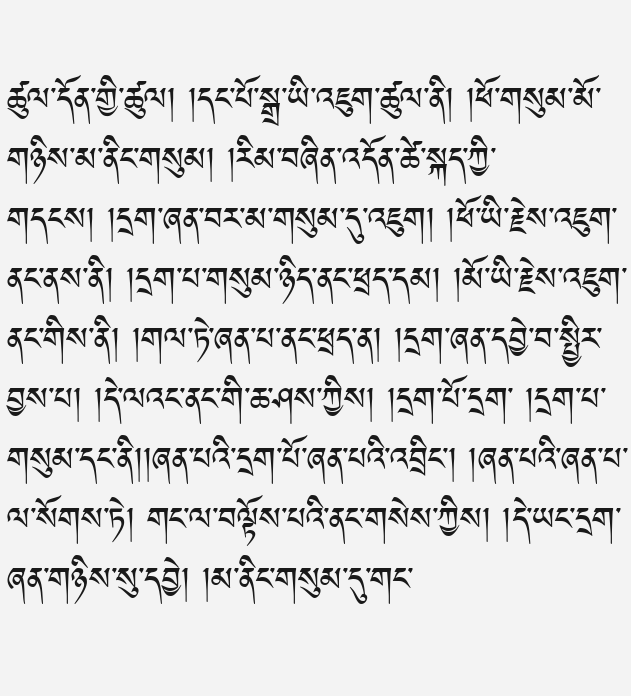ཚུལ་དོན་གྱི་ཚུལ། །དང་པོ་སྒྲ་ཡི་འཇུག་ཚུལ་ནི། །ཕོ་གསུམ་མོ་གཉིས་མ་ནིང་གསུམ། །རིམ་བཞིན་འདོན་ཚེ་སྐད་ཀྱི་གདངས། །དྲག་ཞན་བར་མ་གསུམ་དུ་འཇུག། །ཕོ་ཡི་རྗེས་འཇུག་ནང་ནས་ནི། །དྲག་པ་གསུམ་ཉིད་ནང་ཕྲད་དམ། །མོ་ཡི་རྗེས་འཇུག་ནང་གིས་ནི། །གལ་ཏེ་ཞན་པ་ནང་ཕྲད་ན། །དྲག་ཞན་དབྱེ་བ་སྤྱིར་བྱས་པ། །དེ་ལའང་ནང་གི་ཆ་ཤས་ཀྱིས། །དྲག་པོ་དྲག་ །དྲག་པ་གསུམ་དང་ནི།།ཞན་པའི་དྲག་པོ་ཞན་པའི་འབྲིང་། །ཞན་པའི་ཞན་པ་ལ་སོགས་ཏེ། གང་ལ་བལྟོས་པའི་ནང་གསེས་ཀྱིས། །དེ་ཡང་དྲག་ཞན་གཉིས་སུ་དབྱེ། །མ་ནིང་གསུམ་དུ་གང་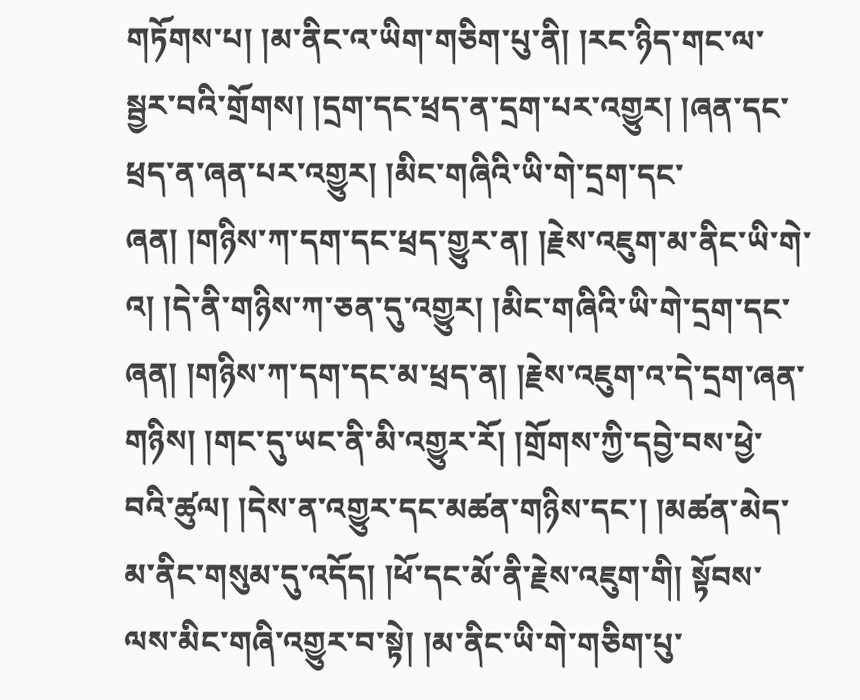གཏོགས་པ། །མ་ནིང་འ་ཡིག་གཅིག་པུ་ནི། །རང་ཉིད་གང་ལ་སྦྱར་བའི་གྲོགས། །དྲག་དང་ཕྲད་ན་དྲག་པར་འགྱུར། །ཞན་དང་ཕྲད་ན་ཞན་པར་འགྱུར། །མིང་གཞིའི་ཡི་གེ་དྲག་དང་ཞན། །གཉིས་ཀ་དག་དང་ཕྲད་གྱུར་ན། །རྗེས་འཇུག་མ་ནིང་ཡི་གེ་འ། །དེ་ནི་གཉིས་ཀ་ཅན་དུ་འགྱུར། །མིང་གཞིའི་ཡི་གེ་དྲག་དང་ཞན། །གཉིས་ཀ་དག་དང་མ་ཕྲད་ན། །རྗེས་འཇུག་འ་དེ་དྲག་ཞན་གཉིས། །གང་དུ་ཡང་ནི་མི་འགྱུར་རོ། །གྲོགས་ཀྱི་དབྱེ་བས་ཕྱེ་བའི་ཚུལ། །དེས་ན་འགྱུར་དང་མཚན་གཉིས་དང་། །མཚན་མེད་མ་ནིང་གསུམ་དུ་འདོད། །ཕོ་དང་མོ་ནི་རྗེས་འཇུག་གི། སྟོབས་ལས་མིང་གཞི་འགྱུར་བ་སྟེ། །མ་ནིང་ཡི་གེ་གཅིག་པུ་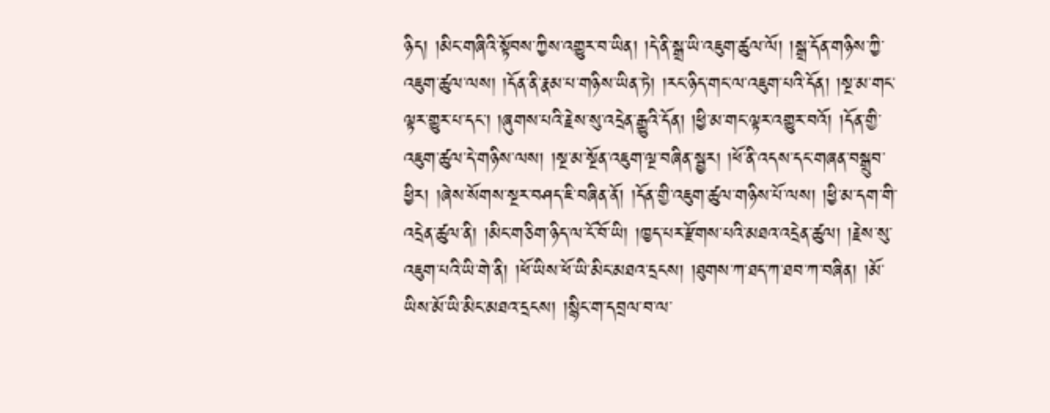ཉིད། །མིང་གཞིའི་སྟོབས་ཀྱིས་འགྱུར་བ་ཡིན། །དེ་ནི་སྒྲ་ཡི་འཇུག་ཚུལ་ལོ། །སྒྲ་དོན་གཉིས་ཀྱི་འཇུག་ཚུལ་ལས། །དོན་ནི་རྣམ་པ་གཉིས་ཡིན་ཏེ། །རང་ཉིད་གང་ལ་འཇུག་པའི་དོན། །སྔ་མ་གང་ལྟར་གྱུར་པ་དང་། །ཞུགས་པའི་རྗེས་སུ་འདྲེན་རྒྱུའི་དོན། །ཕྱི་མ་གང་ལྟར་འགྱུར་བའོ། །དོན་གྱི་འཇུག་ཚུལ་དེ་གཉིས་ལས། །སྔ་མ་སྔོན་འཇུག་ལྔ་བཞིན་སྦྱར། །ཕོ་ནི་འདས་དང་གཞན་བསྒྲུབ་ཕྱིར། །ཞེས་སོགས་སྔར་བཤད་ཇི་བཞིན་ནོ། །དོན་གྱི་འཇུག་ཚུལ་གཉིས་པོ་ལས། །ཕྱི་མ་དག་གི་འདྲེན་ཚུལ་ནི། །མིང་གཅིག་ཉིད་ལ་ངོ་བོ་ཡི། །ཁྱད་པར་རྫོགས་པའི་མཐའ་འདྲེན་ཚུལ། །རྗེས་སུ་འཇུག་པའི་ཡི་གེ་ནི། །ཕོ་ཡིས་ཕོ་ཡི་མིང་མཐའ་དྲངས། །ཐུགས་ཀ་ཐད་ཀ་ཐབ་ཀ་བཞིན། །མོ་ཡིས་མོ་ཡི་མིང་མཐའ་དྲངས། །སྙིང་ག་དབྲལ་བ་ལ་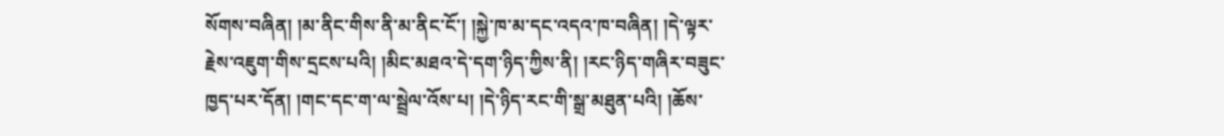སོགས་བཞིན། །མ་ནིང་གིས་ནི་མ་ནིང་ངོ་། །སྐྱེ་ཁ་མ་དང་འདའ་ཁ་བཞིན། །དེ་ལྟར་རྗེས་འཇུག་གིས་དྲངས་པའི། །མིང་མཐའ་དེ་དག་ཉིད་ཀྱིས་ནི། །རང་ཉིད་གཞིར་བཟུང་ཁྱད་པར་དོན། །གང་དང་ག་ལ་སྦྲེལ་འོས་པ། །དེ་ཉིད་རང་གི་སྒྲ་མཐུན་པའི། །ཆོས་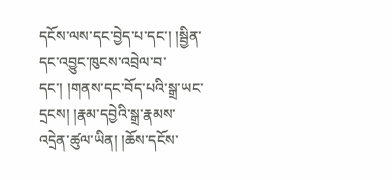དངོས་ལས་དང་བྱེད་པ་དང་། །སྦྱིན་དང་འབྱུང་ཁུངས་འབྲེལ་བ་དང་། །གནས་དང་བོད་པའི་སྒྲ་ཡང་དྲངས། །རྣམ་དབྱེའི་སྒྲ་རྣམས་འདྲེན་ཚུལ་ཡིན། །ཆོས་དངོས་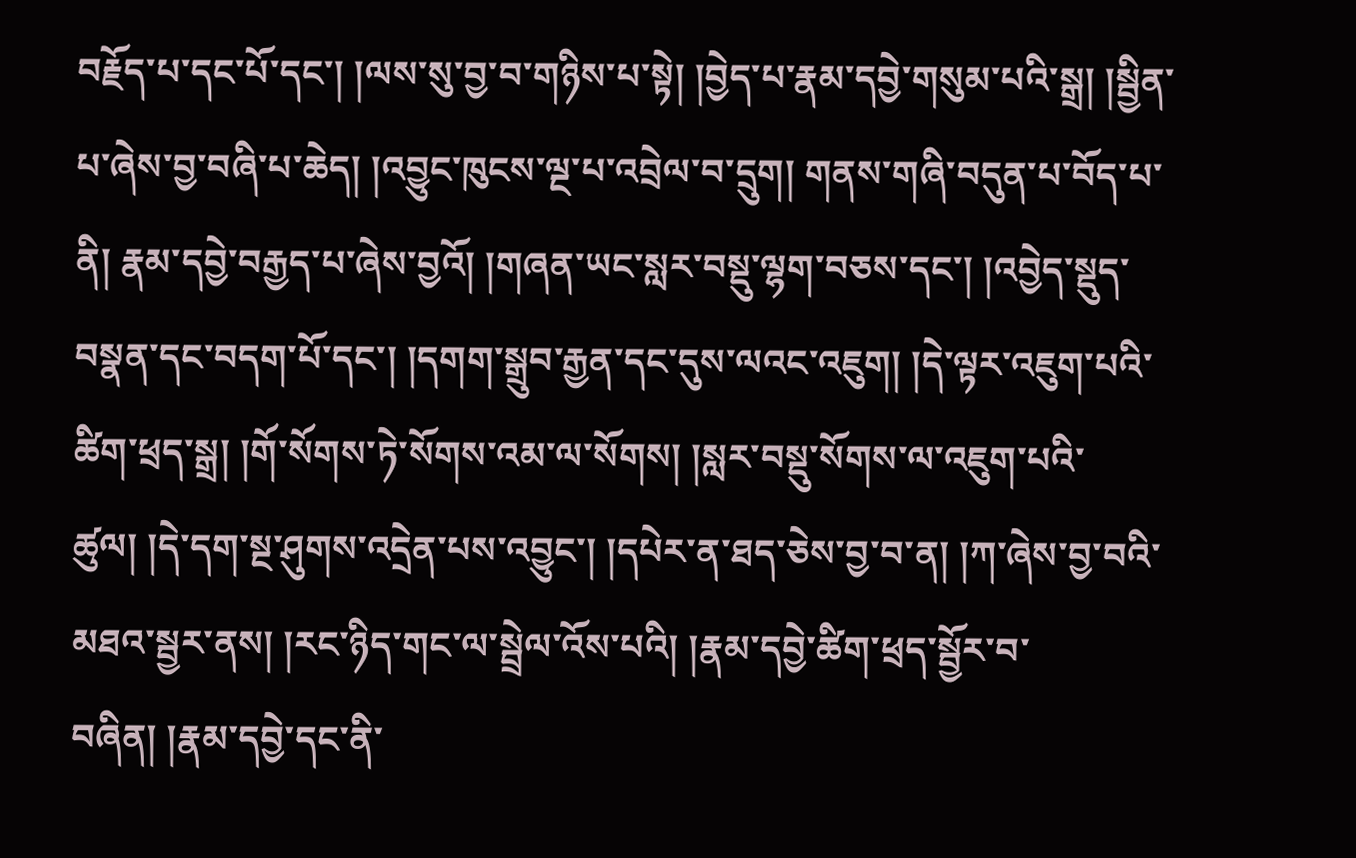བརྗོད་པ་དང་པོ་དང་། །ལས་སུ་བྱ་བ་གཉིས་པ་སྟེ། །བྱེད་པ་རྣམ་དབྱེ་གསུམ་པའི་སྒྲ། །སྦྱིན་པ་ཞེས་བྱ་བཞི་པ་ཆེད། །འབྱུང་ཁུངས་ལྔ་པ་འབྲེལ་བ་དྲུག། གནས་གཞི་བདུན་པ་བོད་པ་ནི། རྣམ་དབྱེ་བརྒྱད་པ་ཞེས་བྱའོ། །གཞན་ཡང་སླར་བསྡུ་ལྷག་བཅས་དང་། །འབྱེད་སྡུད་བསྣན་དང་བདག་པོ་དང་། །དགག་སྒྲུབ་རྒྱན་དང་དུས་ལའང་འཇུག། །དེ་ལྟར་འཇུག་པའི་ཚིག་ཕྲད་སྒྲ། །གོ་སོགས་ཏེ་སོགས་འམ་ལ་སོགས། །སླར་བསྡུ་སོགས་ལ་འཇུག་པའི་ཚུལ། །དེ་དག་སྔ་ཤུགས་འདྲེན་པས་འབྱུང་། །དཔེར་ན་ཐད་ཅེས་བྱ་བ་ན། །ཀ་ཞེས་བྱ་བའི་མཐའ་སྦྱར་ནས། །རང་ཉིད་གང་ལ་སྦྲེལ་འོས་པའི། །རྣམ་དབྱེ་ཚིག་ཕྲད་སྦྱོར་བ་བཞིན། །རྣམ་དབྱེ་དང་ནི་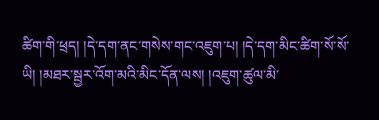ཚིག་གི་ཕྲད། །དེ་དག་ནང་གསེས་གང་འཇུག་པ། །དེ་དག་མིང་ཚིག་སོ་སོ་ཡི། །མཐར་སྦྱར་འོག་མའི་མིང་དོན་ལས། །འཇུག་ཚུལ་མི་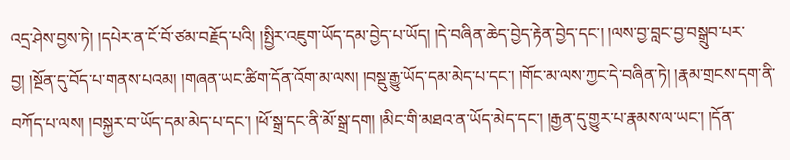འདྲ་ཤེས་བྱས་ཏེ། །དཔེར་ན་ངོ་བོ་ཙམ་བརྗོད་པའི། །སྤྱིར་འཇུག་ཡོད་དམ་བྱེད་པ་ཡོད། །དེ་བཞིན་ཆེད་བྱེད་རྟེན་བྱེད་དང་། །ལས་བྱ་བླང་བྱ་བསྒྲུབ་པར་བྱ། །སྔོན་དུ་བོད་པ་གནས་པའམ། །གཞན་ཡང་ཚིག་དོན་འོག་མ་ལས། །བསྡུ་རྒྱུ་ཡོད་དམ་མེད་པ་དང་། །གོང་མ་ལས་ཀྱང་དེ་བཞིན་ཏེ། །རྣམ་གྲངས་དག་ནི་བཀོད་པ་ལས། །བསྐྱར་བ་ཡོད་དམ་མེད་པ་དང་། །ཕོ་སྒྲ་དང་ནི་མོ་སྒྲ་དག། །མིང་གི་མཐའ་ན་ཡོད་མེད་དང་། །རྒྱན་དུ་གྱུར་པ་རྣམས་ལ་ཡང་། །དོན་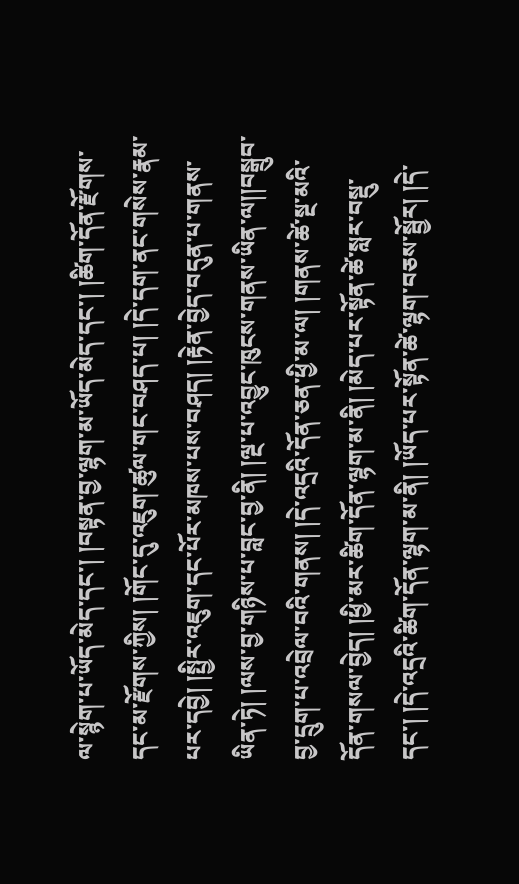ལ་སྙེག་པ་ཡོད་མེད་དང་། །བསྟན་བྱ་ལྷག་མ་ཡོད་མེད་དང་། །ཚིག་དོན་རྫོགས་དང་མ་རྫོགས་ཀྱིས། །གོང་དུ་འཇུག་ཚུལ་གང་བཤད་པ། །དེ་དག་ནང་གསེས་རྣམ་པར་དབྱེ། །སྤྱིར་འཇུག་དང་པོར་མཁས་པས་བཤད། །རྟེན་བྱེད་བདུན་པ་གནས་ཡིན་ཏེ། །ལས་བྱ་གཉིས་པ་བླང་བྱ་ནི། །ལྔ་པ་འབྱུང་ཁུངས་གནས་ཡིན་ལ།།བསྒྲུབ་བྱ་དྲུག་པ་འབྲེལ་བའི་གནས། །དེ་འདྲའི་དོན་ཅན་ཕྱི་མ་ལ། །གནས་ཚེ་སྔ་མའི་དོན་གསལ་བྱེད། །ཕྱི་མར་ཚིག་དོན་ལྷག་མ་ནི། །མེད་པར་སྟོན་ཚེ་སླར་བསྡུ་དང་། །དེ་འདྲའི་ཚིག་དོན་ལྷག་མ་ནི། །ཡོད་པར་སྟོན་ཚེ་ལྷག་བཅས་སྦྱོར། །དེ་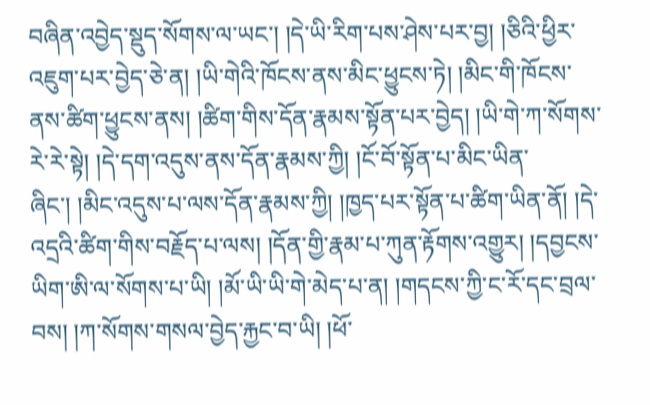བཞིན་འབྱེད་སྡུད་སོགས་ལ་ཡང་། །དེ་ཡི་རིག་པས་ཤེས་པར་བྱ། །ཅིའི་ཕྱིར་འཇུག་པར་བྱེད་ཅེ་ན། །ཡི་གེའི་ཁོངས་ནས་མིང་ཕྱུངས་ཏེ། །མིང་གི་ཁོངས་ནས་ཚིག་ཕྱུངས་ནས། །ཚིག་གིས་དོན་རྣམས་སྟོན་པར་བྱེད། །ཡི་གེ་ཀ་སོགས་རེ་རེ་སྟེ། །དེ་དག་འདུས་ནས་དོན་རྣམས་ཀྱི། །ངོ་བོ་སྟོན་པ་མིང་ཡིན་ཞིང་། །མིང་འདུས་པ་ལས་དོན་རྣམས་ཀྱི། །ཁྱད་པར་སྟོན་པ་ཚིག་ཡིན་ནོ། །དེ་འདྲའི་ཚིག་གིས་བརྗོད་པ་ལས། །དོན་གྱི་རྣམ་པ་ཀུན་རྟོགས་འགྱུར། །དབྱངས་ཡིག་ཨི་ལ་སོགས་པ་ཡི། །མོ་ཡི་ཡི་གེ་མེད་པ་ན། །གདངས་ཀྱི་ང་རོ་དང་བྲལ་བས། །ཀ་སོགས་གསལ་བྱེད་རྐྱང་བ་ཡི། །ཕོ་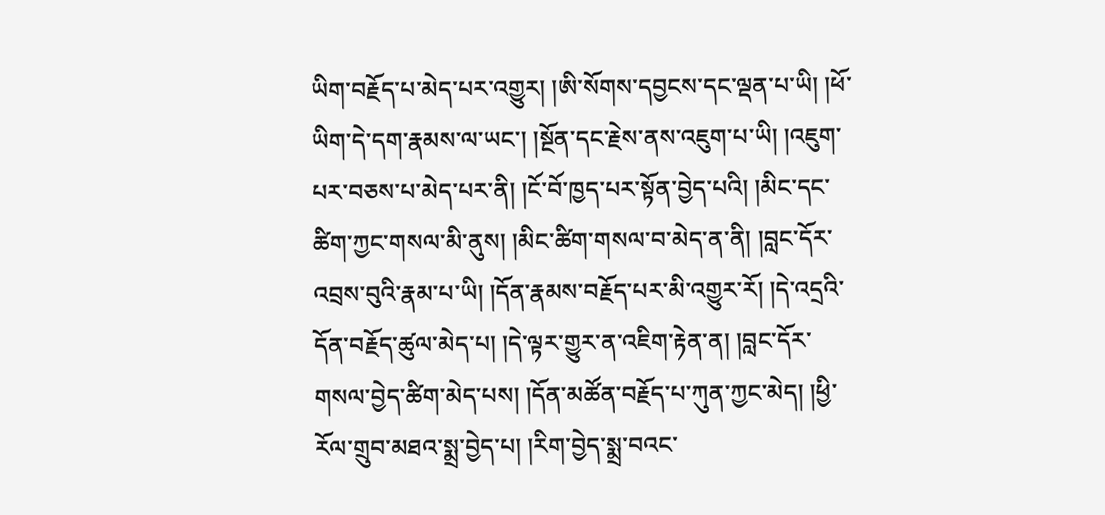ཡིག་བརྗོད་པ་མེད་པར་འགྱུར། །ཨི་སོགས་དབྱངས་དང་ལྡན་པ་ཡི། །ཕོ་ཡིག་དེ་དག་རྣམས་ལ་ཡང་། །སྔོན་དང་རྗེས་ནས་འཇུག་པ་ཡི། །འཇུག་པར་བཅས་པ་མེད་པར་ནི། །ངོ་བོ་ཁྱད་པར་སྟོན་བྱེད་པའི། །མིང་དང་ཚིག་ཀྱང་གསལ་མི་ནུས། །མིང་ཚིག་གསལ་བ་མེད་ན་ནི། །བླང་དོར་འབྲས་བུའི་རྣམ་པ་ཡི། །དོན་རྣམས་བརྗོད་པར་མི་འགྱུར་རོ། །དེ་འདྲའི་དོན་བརྗོད་ཚུལ་མེད་པ། །དེ་ལྟར་གྱུར་ན་འཇིག་རྟེན་ན། །བླང་དོར་གསལ་བྱེད་ཚིག་མེད་པས། །དོན་མཚོན་བརྗོད་པ་ཀུན་ཀྱང་མེད། །ཕྱི་རོལ་གྲུབ་མཐའ་སྨྲ་བྱེད་པ། །རིག་བྱེད་སྨྲ་བའང་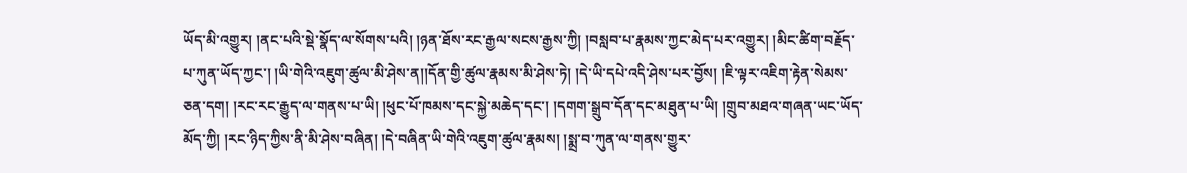ཡོད་མི་འགྱུར། །ནང་པའི་སྡེ་སྣོད་ལ་སོགས་པའི། །ཉན་ཐོས་རང་རྒྱལ་སངས་རྒྱས་ཀྱི། །བསླབ་པ་རྣམས་ཀྱང་མེད་པར་འགྱུར། །མིང་ཚིག་བརྗོད་པ་ཀུན་ཡོད་ཀྱང་། །ཡི་གེའི་འཇུག་ཚུལ་མི་ཤེས་ན།།དོན་གྱི་ཚུལ་རྣམས་མི་ཤེས་ཏེ། །དེ་ཡི་དཔེ་འདི་ཤེས་པར་བྱོས། །ཇི་ལྟར་འཇིག་རྟེན་སེམས་ཅན་དག། །རང་རང་རྒྱུད་ལ་གནས་པ་ཡི། །ཕུང་པོ་ཁམས་དང་སྐྱེ་མཆེད་དང་། །དགག་སྒྲུབ་དོན་དང་མཐུན་པ་ཡི། །གྲུབ་མཐའ་གཞན་ཡང་ཡོད་མོད་ཀྱི། །རང་ཉིད་ཀྱིས་ནི་མི་ཤེས་བཞིན། །དེ་བཞིན་ཡི་གེའི་འཇུག་ཚུལ་རྣམས། །སྨྲ་བ་ཀུན་ལ་གནས་གྱུར་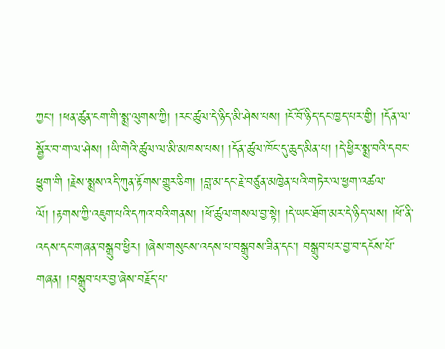ཀྱང་། །ཕན་ཚུན་ངག་གི་སྨྲ་ལུགས་ཀྱི། །རང་ཚུལ་དེ་ཉིད་མི་ཤེས་པས། །ངོ་བོ་ཉིད་དང་ཁྱད་པར་གྱི། །དོན་ལ་སྦྱོར་བ་ག་ལ་ཤེས། །ཡི་གེའི་ཚུལ་ལ་མི་མཁས་པས། །དོན་ཚུལ་ཁོང་དུ་ཆུད་མིན་པ། །དེ་ཕྱིར་སྨྲ་བའི་དབང་ཕྱུག་གི །རྗེས་སྨྲས་འདི་ཀུན་རྟོགས་གྱུར་ཅིག། །བླ་མ་དང་རྗེ་བཙུན་མཁྱེན་པའི་གཏེར་ལ་ཕྱག་འཚལ་ལོ། །རྟགས་ཀྱི་འཇུག་པའི་དཀའ་བའི་གནས། །ཕོ་ཚུལ་གསལ་བྱ་སྟེ། །དེ་ཡང་ཐོག་མར་དེ་ཉིད་ལས། །ཕོ་ནི་འདས་དང་གཞན་བསྒྲུབ་ཕྱིར། །ཞེས་གསུངས་འདས་པ་བསྒྲུབས་ཟིན་དང་། བསྒྲུབ་པར་བྱ་བ་དངོས་པོ་གཞན། །བསྒྲུབ་པར་བྱ་ཞེས་བརྗོད་པ་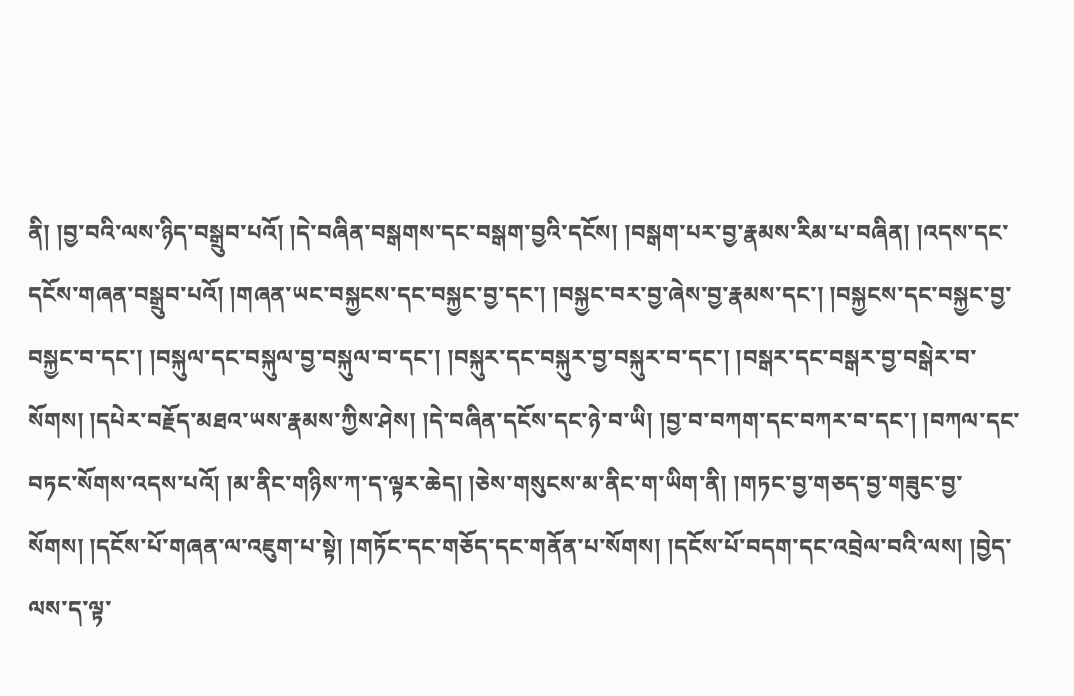ནི། །བྱ་བའི་ལས་ཉིད་བསྒྲུབ་པའོ། །དེ་བཞིན་བསྒགས་དང་བསྒག་བྱའི་དངོས། །བསྒག་པར་བྱ་རྣམས་རིམ་པ་བཞིན། །འདས་དང་དངོས་གཞན་བསྒྲུབ་པའོ། །གཞན་ཡང་བསྐྱངས་དང་བསྐྱང་བྱ་དང་། །བསྐྱང་བར་བྱ་ཞེས་བྱ་རྣམས་དང་། །བསྐྱངས་དང་བསྐྱང་བྱ་བསྐྱང་བ་དང་། །བསྐུལ་དང་བསྐུལ་བྱ་བསྐུལ་བ་དང་། །བསྐུར་དང་བསྐུར་བྱ་བསྐུར་བ་དང་། །བསྒར་དང་བསྒར་བྱ་བསྒེར་བ་སོགས། །དཔེར་བརྗོད་མཐའ་ཡས་རྣམས་ཀྱིས་ཤེས། །དེ་བཞིན་དངོས་དང་ཉེ་བ་ཡི། །བྱ་བ་བཀག་དང་བཀར་བ་དང་། །བཀལ་དང་བཏང་སོགས་འདས་པའོ། །མ་ནིང་གཉིས་ཀ་ད་ལྟར་ཆེད། །ཅེས་གསུངས་མ་ནིང་ག་ཡིག་ནི། །གཏང་བྱ་གཅད་བྱ་གཟུང་བྱ་སོགས། །དངོས་པོ་གཞན་ལ་འཇུག་པ་སྟེ། །གཏོང་དང་གཅོད་དང་གནོན་པ་སོགས། །དངོས་པོ་བདག་དང་འབྲེལ་བའི་ལས། །བྱེད་ལས་ད་ལྟ་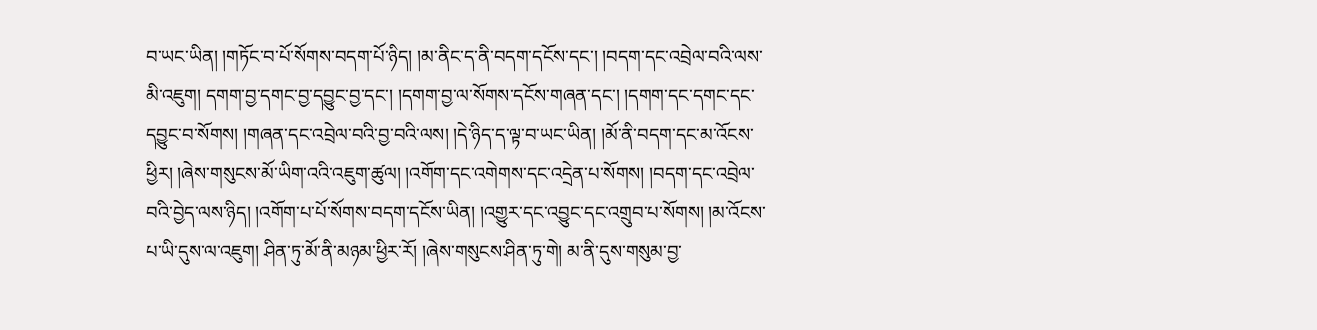བ་ཡང་ཡིན། །གཏོང་བ་པོ་སོགས་བདག་པོ་ཉིད། །མ་ནིང་ད་ནི་བདག་དངོས་དང་། །བདག་དང་འབྲེལ་བའི་ལས་མི་འཇུག། དགག་བྱ་དགང་བྱ་དབྱུང་བྱ་དང་། །དགག་བྱ་ལ་སོགས་དངོས་གཞན་དང་། །དགག་དང་དགང་དང་དབྱུང་བ་སོགས། །གཞན་དང་འབྲེལ་བའི་བྱ་བའི་ལས། །དེ་ཉིད་ད་ལྟ་བ་ཡང་ཡིན། །མོ་ནི་བདག་དང་མ་འོངས་ཕྱིར། །ཞེས་གསུངས་མོ་ཡིག་འའི་འཇུག་ཚུལ། །འགོག་དང་འགེགས་དང་འདྲེན་པ་སོགས། །བདག་དང་འབྲེལ་བའི་བྱེད་ལས་ཉིད། །འགོག་པ་པོ་སོགས་བདག་དངོས་ཡིན། །འགྱུར་དང་འབྱུང་དང་འགྲུབ་པ་སོགས། །མ་འོངས་པ་ཡི་དུས་ལ་འཇུག། ཤིན་ཏུ་མོ་ནི་མཉམ་ཕྱིར་རོ། །ཞེས་གསུངས་ཤིན་ཏུ་གེ། མ་ནི་དུས་གསུམ་བྱ་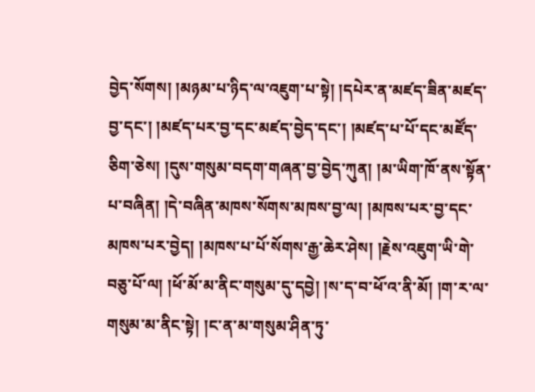བྱེད་སོགས། །མཉམ་པ་ཉིད་ལ་འཇུག་པ་སྟེ། །དཔེར་ན་མཛད་ཟིན་མཛད་བྱ་དང་། །མཛད་པར་བྱ་དང་མཛད་བྱེད་དང་། །མཛད་པ་པོ་དང་མཛོད་ཅིག་ཅེས། །དུས་གསུམ་བདག་གཞན་བྱ་བྱེད་ཀུན། །མ་ཡིག་ཁོ་ནས་སྟོན་པ་བཞིན། །དེ་བཞིན་མཁས་སོགས་མཁས་བྱ་ལ། །མཁས་པར་བྱ་དང་མཁས་པར་བྱེད། །མཁས་པ་པོ་སོགས་རྒྱ་ཆེར་ཤེས། །རྗེས་འཇུག་ཡི་གེ་བཅུ་པོ་ལ། །ཕོ་མོ་མ་ནིང་གསུམ་དུ་དབྱེ། །ས་ད་བ་ཕོ་འ་ནི་མོ། །ག་ར་ལ་གསུམ་མ་ནིང་སྟེ། །ང་ན་མ་གསུམ་ཤིན་ཏུ་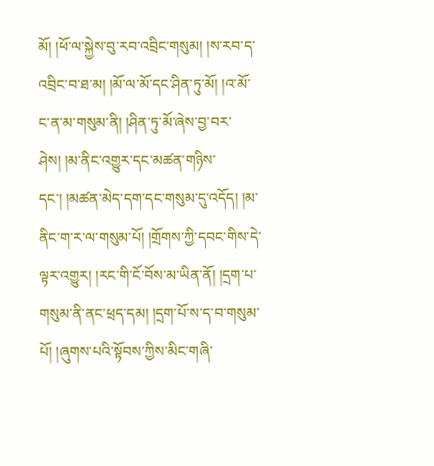མོ། །ཕོ་ལ་སྐྱེས་བུ་རབ་འབྲིང་གསུམ། །ས་རབ་ད་འབྲིང་བ་ཐ་མ། །མོ་ལ་མོ་དང་ཤིན་ཏུ་མོ། །འ་མོ་ང་ན་མ་གསུམ་ནི། །ཤིན་ཏུ་མོ་ཞེས་བྱ་བར་ཤེས། །མ་ནིང་འགྱུར་དང་མཚན་གཉིས་དང་། །མཚན་མེད་དག་དང་གསུམ་དུ་འདོད། །མ་ནིང་ག་ར་ལ་གསུམ་པོ། །གྲོགས་ཀྱི་དབང་གིས་དེ་ལྟར་འགྱུར། །རང་གི་ངོ་བོས་མ་ཡིན་ནོ། །དྲག་པ་གསུམ་ནི་ནང་ཕྲད་དམ། །དྲག་པོ་ས་ད་བ་གསུམ་པོ། །ཞུགས་པའི་སྟོབས་ཀྱིས་མིང་གཞི་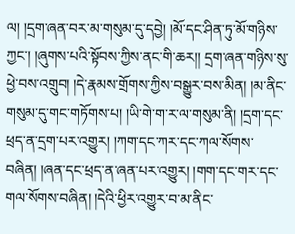ལ། །དྲག་ཞན་བར་མ་གསུམ་དུ་དབྱེ། །མོ་དང་ཤིན་ཏུ་མོ་གཉིས་ཀྱང་། །ཞུགས་པའི་སྟོབས་ཀྱིས་ནང་གི་ཆར།། དྲག་ཞན་གཉིས་སུ་ཕྱེ་བས་འགྲུབ། །དེ་རྣམས་གྲོགས་ཀྱིས་བསྒྱུར་བས་མིན། །མ་ནིང་གསུམ་དུ་གང་གཏོགས་པ། །ཡི་གེ་ག་ར་ལ་གསུམ་ནི། །དྲག་དང་ཕྲད་ན་དྲག་པར་འགྱུར། །ཀག་དང་ཀར་དང་ཀལ་སོགས་བཞིན། །ཞན་དང་ཕྲད་ན་ཞན་པར་འགྱུར། །གག་དང་གར་དང་གལ་སོགས་བཞིན། །དེའི་ཕྱིར་འགྱུར་བ་མ་ནིང་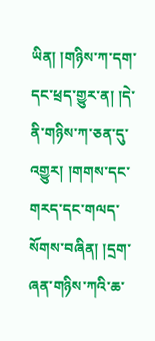ཡིན། །གཉིས་ཀ་དག་དང་ཕྲད་གྱུར་ན། །དེ་ནི་གཉིས་ཀ་ཅན་དུ་འགྱུར། །གགས་དང་གརད་དང་གལད་སོགས་བཞིན། །དྲག་ཞན་གཉིས་ཀའི་ཆ་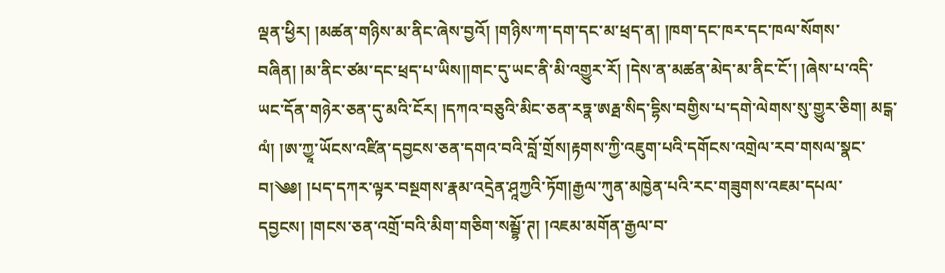ལྡན་ཕྱིར། །མཚན་གཉིས་མ་ནིང་ཞེས་བྱའོ། །གཉིས་ཀ་དག་དང་མ་ཕྲད་ན། །ཁག་དང་ཁར་དང་ཁལ་སོགས་བཞིན། །མ་ནིང་ཙམ་དང་ཕྲད་པ་ཡིས།།གང་དུ་ཡང་ནི་མི་འགྱུར་རོ། །དེས་ན་མཚན་མེད་མ་ནིང་ངོ་། །ཞེས་པ་འདི་ཡང་དོན་གཉེར་ཅན་དུ་མའི་ངོར། །དཀའ་བཅུའི་མིང་ཅན་རཏྣ་ཨརྠ་སིད་དྷིས་བགྱིས་པ་དགེ་ལེགས་སུ་གྱུར་ཅིག། མངྒ་ལཾ། །ཨ་ཀྱཱ་ཡོངས་འཛིན་དབྱངས་ཅན་དགའ་བའི་བློ་གྲོས།རྟགས་ཀྱི་འཇུག་པའི་དགོངས་འགྲེལ་རབ་གསལ་སྣང་བ།༄༅། །པད་དཀར་ལྟར་བསྔགས་རྣམ་འདྲེན་ཤཱཀྱའི་ཏོག།རྒྱལ་ཀུན་མཁྱེན་པའི་རང་གཟུགས་འཇམ་དཔལ་དབྱངས། །གངས་ཅན་འགྲོ་བའི་མིག་གཅིག་སམྦྷོ་ཊ། །འཇམ་མགོན་རྒྱལ་བ་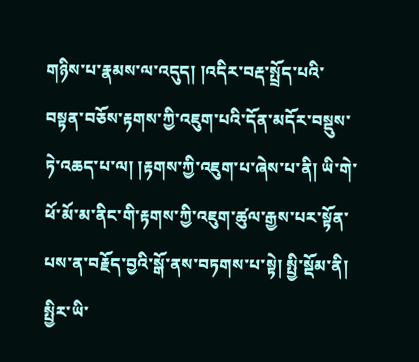གཉིས་པ་རྣམས་ལ་འདུད། །འདིར་བརྡ་སྤྲོད་པའི་བསྟན་བཅོས་རྟགས་ཀྱི་འཇུག་པའི་དོན་མདོར་བསྡུས་ཏེ་འཆད་པ་ལ། །རྟགས་ཀྱི་འཇུག་པ་ཞེས་པ་ནི། ཡི་གེ་ཕོ་མོ་མ་ནིང་གི་རྟགས་ཀྱི་འཇུག་ཚུལ་རྒྱས་པར་སྟོན་པས་ན་བརྗོད་བྱའི་སྒོ་ནས་བཏགས་པ་སྟེ། སྤྱི་སྡོམ་ནི། སྤྱིར་ཡི་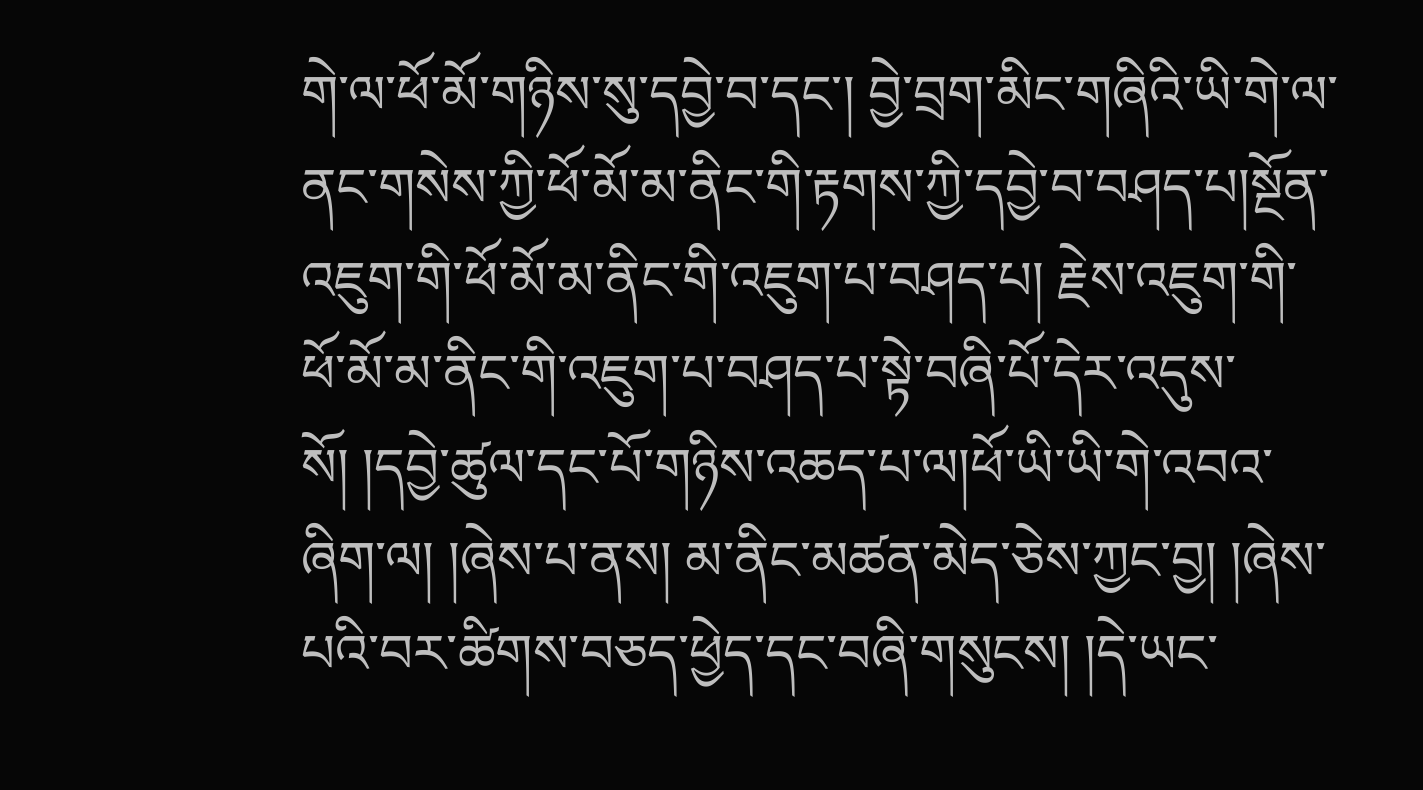གེ་ལ་ཕོ་མོ་གཉིས་སུ་དབྱེ་བ་དང་། བྱེ་བྲག་མིང་གཞིའི་ཡི་གེ་ལ་ནང་གསེས་ཀྱི་ཕོ་མོ་མ་ནིང་གི་རྟགས་ཀྱི་དབྱེ་བ་བཤད་པ།སྔོན་འཇུག་གི་ཕོ་མོ་མ་ནིང་གི་འཇུག་པ་བཤད་པ། རྗེས་འཇུག་གི་ཕོ་མོ་མ་ནིང་གི་འཇུག་པ་བཤད་པ་སྟེ་བཞི་པོ་དེར་འདུས་སོ། །དབྱེ་ཚུལ་དང་པོ་གཉིས་འཆད་པ་ལ།ཕོ་ཡི་ཡི་གེ་འབའ་ཞིག་ལ། །ཞེས་པ་ནས། མ་ནིང་མཚན་མེད་ཅེས་ཀྱང་བྱ། །ཞེས་པའི་བར་ཚིགས་བཅད་ཕྱེད་དང་བཞི་གསུངས། །དེ་ཡང་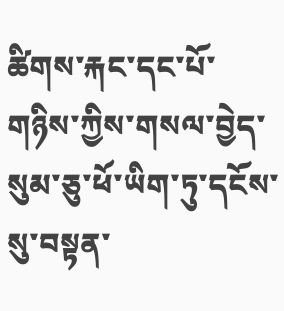ཚིགས་རྐང་དང་པོ་གཉིས་ཀྱིས་གསལ་བྱེད་སུམ་ཅུ་ཕོ་ཡིག་ཏུ་དངོས་སུ་བསྟན་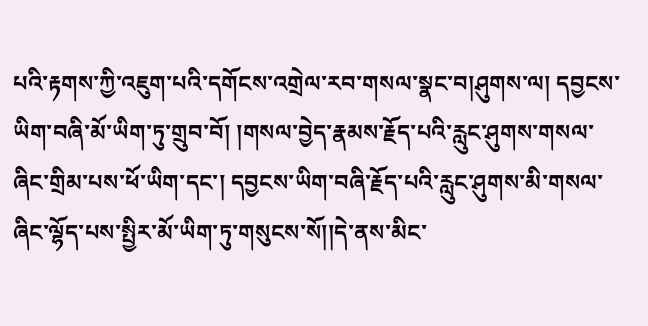པའི་རྟགས་ཀྱི་འཇུག་པའི་དགོངས་འགྲེལ་རབ་གསལ་སྣང་བ།ཤུགས་ལ། དབྱངས་ཡིག་བཞི་མོ་ཡིག་ཏུ་གྲུབ་བོ། །གསལ་བྱེད་རྣམས་རྗོད་པའི་རླུང་ཤུགས་གསལ་ཞིང་གྲིམ་པས་ཕོ་ཡིག་དང་། དབྱངས་ཡིག་བཞི་རྗོད་པའི་རླུང་ཤུགས་མི་གསལ་ཞིང་ལྷོད་པས་སྤྱིར་མོ་ཡིག་ཏུ་གསུངས་སོ།།དེ་ནས་མིང་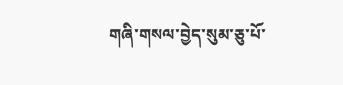གཞི་གསལ་བྱེད་སུམ་ཅུ་པོ་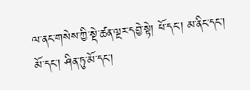ལ་ནང་གསེས་ཀྱི་སྡེ་ཚན་ལྔར་དབྱེ་སྟེ། ཕོ་དང་། མ་ནིང་དང་། མོ་དང་། ཤིན་ཏུ་མོ་དང་།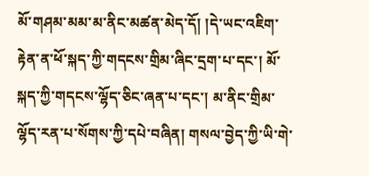མོ་གཤམ་མམ་མ་ནིང་མཚན་མེད་དོ། །དེ་ཡང་འཇིག་རྟེན་ན་ཕོ་སྐད་ཀྱི་གདངས་གྲིམ་ཞིང་དྲག་པ་དང་། མོ་སྐད་ཀྱི་གདངས་ལྷོད་ཅིང་ཞན་པ་དང་། མ་ནིང་གྲིམ་ལྷོད་རན་པ་སོགས་ཀྱི་དཔེ་བཞིན། གསལ་བྱེད་ཀྱི་ཡི་གེ་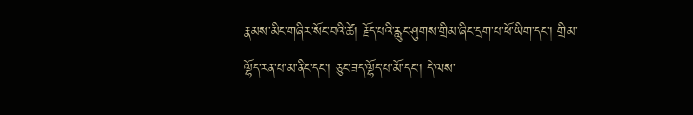རྣམས་མིང་གཞིར་སོང་བའི་ཚེ། རྗོད་པའི་རླུང་ཤུགས་གྲིམ་ཞིང་དྲག་པ་ཕོ་ཡིག་དང་། གྲིམ་ལྷོད་རན་པ་མ་ནིང་དང་། ཅུང་ཟད་ལྷོད་པ་མོ་དང་། དེ་ལས་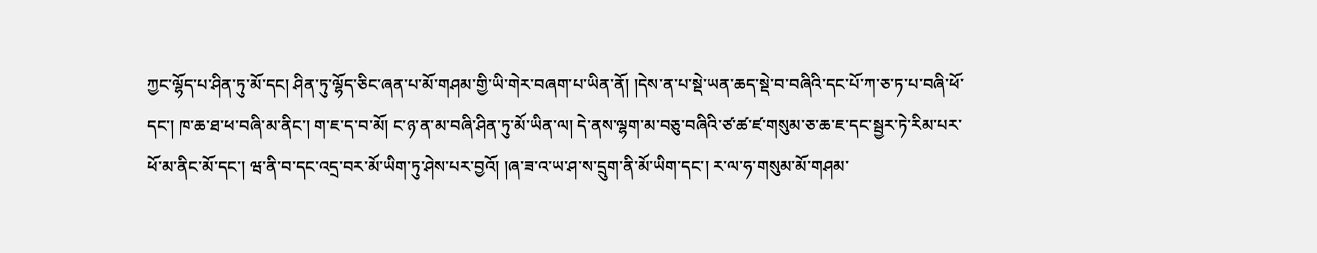ཀྱང་ལྷོད་པ་ཤིན་ཏུ་མོ་དང། ཤིན་ཏུ་ལྷོད་ཅིང་ཞན་པ་མོ་གཤམ་གྱི་ཡི་གེར་བཞག་པ་ཡིན་ནོ། །དེས་ན་པ་སྡེ་ཡན་ཆད་སྡེ་བ་བཞིའི་དང་པོ་ཀ་ཅ་ཏ་པ་བཞི་ཕོ་དང་། ཁ་ཆ་ཐ་ཕ་བཞི་མ་ནིང་། ག་ཇ་ད་བ་མོ། ང་ཉ་ན་མ་བཞི་ཤིན་ཏུ་མོ་ཡིན་ལ། དེ་ནས་ལྷག་མ་བཅུ་བཞིའི་ཙ་ཚ་ཛ་གསུམ་ཅ་ཆ་ཇ་དང་སྦྱར་ཏེ་རིམ་པར་ཕོ་མ་ནིང་མོ་དང་། ཝ་ནི་བ་དང་འདྲ་བར་མོ་ཡིག་ཏུ་ཤེས་པར་བྱའོ། །ཞ་ཟ་འ་ཡ་ཤ་ས་དྲུག་ནི་མོ་ཡིག་དང་། ར་ལ་ཧ་གསུམ་མོ་གཤམ་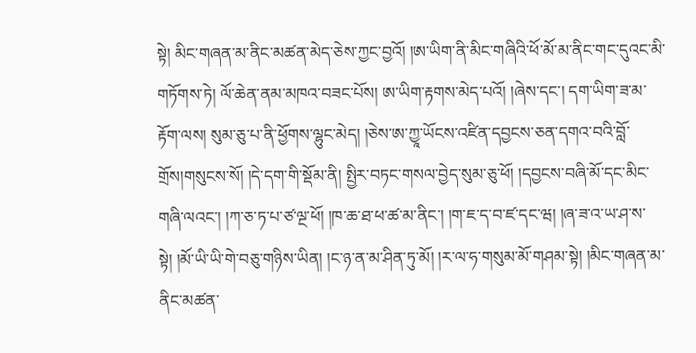སྟེ། མིང་གཞན་མ་ནིང་མཚན་མེད་ཅེས་ཀྱང་བྱའོ། །ཨ་ཡིག་ནི་མིང་གཞིའི་ཕོ་མོ་མ་ནིང་གང་དུའང་མི་གཏོགས་ཏེ། ལོ་ཆེན་ནམ་མཁའ་བཟང་པོས། ཨ་ཡིག་རྟགས་མེད་པའོ། །ཞེས་དང་། དག་ཡིག་ཟ་མ་རྟོག་ལས། སུམ་ཅུ་པ་ནི་ཕྱོགས་ལྷུང་མེད། །ཅེས་ཨ་ཀྱཱ་ཡོངས་འཛིན་དབྱངས་ཅན་དགའ་བའི་བློ་གྲོས།གསུངས་སོ། །དེ་དག་གི་སྡོམ་ནི། སྤྱིར་བཏང་གསལ་བྱེད་སུམ་ཅུ་ཕོ། །དབྱངས་བཞི་མོ་དང་མིང་གཞི་ལའང་། །ཀ་ཅ་ཏ་པ་ཙ་ལྔ་ཕོ། །ཁ་ཆ་ཐ་ཕ་ཚ་མ་ནིང་། །ག་ཇ་ད་བ་ཛ་དང་ཝ། །ཞ་ཟ་འ་ཡ་ཤ་ས་སྟེ། །མོ་ཡི་ཡི་གེ་བཅུ་གཉིས་ཡིན། །ང་ཉ་ན་མ་ཤིན་ཏུ་མོ། །ར་ལ་ཧ་གསུམ་མོ་གཤམ་སྟེ། །མིང་གཞན་མ་ནིང་མཚན་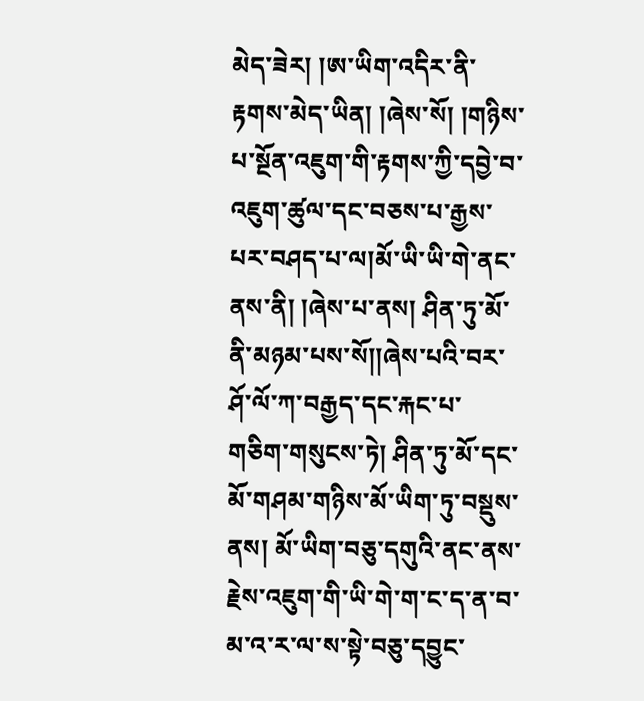མེད་ཟེར། །ཨ་ཡིག་འདིར་ནི་རྟགས་མེད་ཡིན། །ཞེས་སོ། །གཉིས་པ་སྔོན་འཇུག་གི་རྟགས་ཀྱི་དབྱེ་བ་འཇུག་ཚུལ་དང་བཅས་པ་རྒྱས་པར་བཤད་པ་ལ།མོ་ཡི་ཡི་གེ་ནང་ནས་ནི། །ཞེས་པ་ནས། ཤིན་ཏུ་མོ་ནི་མཉམ་པས་སོ།།ཞེས་པའི་བར་ཤོ་ལོ་ཀ་བརྒྱད་དང་རྐང་པ་གཅིག་གསུངས་ཏེ། ཤིན་ཏུ་མོ་དང་མོ་གཤམ་གཉིས་མོ་ཡིག་ཏུ་བསྡུས་ནས། མོ་ཡིག་བཅུ་དགུའི་ནང་ནས་རྗེས་འཇུག་གི་ཡི་གེ་ག་ང་ད་ན་བ་མ་འ་ར་ལ་ས་སྟེ་བཅུ་དབྱུང་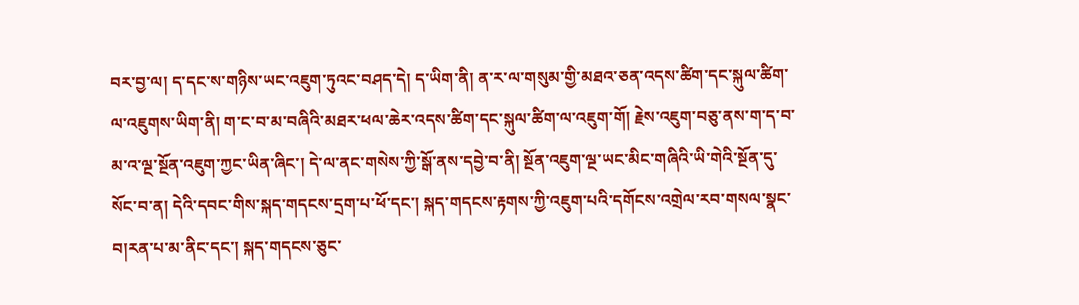བར་བྱ་ལ། ད་དང་ས་གཉིས་ཡང་འཇུག་ཏུའང་བཤད་དེ། ད་ཡིག་ནི། ན་ར་ལ་གསུམ་གྱི་མཐའ་ཅན་འདས་ཚིག་དང་སྐུལ་ཚིག་ལ་འཇུགས་ཡིག་ནི། ག་ང་བ་མ་བཞིའི་མཐར་ཕལ་ཆེར་འདས་ཚིག་དང་སྐུལ་ཚིག་ལ་འཇུག་གོ། རྗེས་འཇུག་བཅུ་ནས་ག་ད་བ་མ་འ་ལྔ་སྔོན་འཇུག་ཀྱང་ཡིན་ཞིང་། དེ་ལ་ནང་གསེས་ཀྱི་སྒོ་ནས་དབྱེ་བ་ནི། སྔོན་འཇུག་ལྔ་ཡང་མིང་གཞིའི་ཡི་གེའི་སྔོན་དུ་སོང་བ་ན། དེའི་དབང་གིས་སྐད་གདངས་དྲག་པ་ཕོ་དང་། སྐད་གདངས་རྟགས་ཀྱི་འཇུག་པའི་དགོངས་འགྲེལ་རབ་གསལ་སྣང་བ།རན་པ་མ་ནིང་དང་། སྐད་གདངས་ཅུང་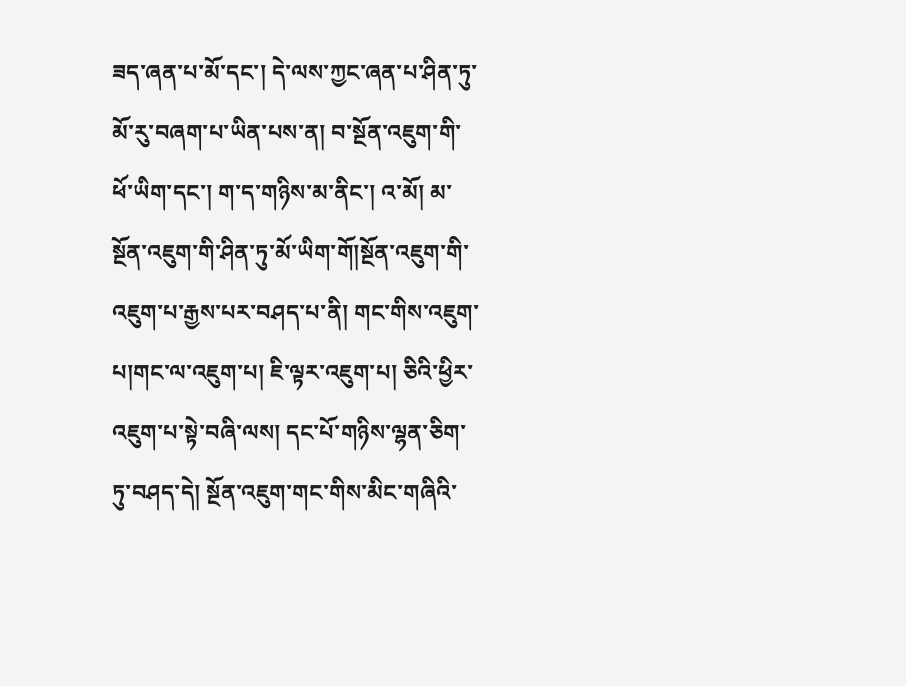ཟད་ཞན་པ་མོ་དང་། དེ་ལས་ཀྱང་ཞན་པ་ཤིན་ཏུ་མོ་རུ་བཞག་པ་ཡིན་པས་ན། བ་སྔོན་འཇུག་གི་ཕོ་ཡིག་དང་། ག་ད་གཉིས་མ་ནིང་། འ་མོ། མ་སྔོན་འཇུག་གི་ཤིན་ཏུ་མོ་ཡིག་གོ།སྔོན་འཇུག་གི་འཇུག་པ་རྒྱས་པར་བཤད་པ་ནི། གང་གིས་འཇུག་པ།གང་ལ་འཇུག་པ། ཇི་ལྟར་འཇུག་པ། ཅིའི་ཕྱིར་འཇུག་པ་སྟེ་བཞི་ལས། དང་པོ་གཉིས་ལྷན་ཅིག་ཏུ་བཤད་དེ། སྔོན་འཇུག་གང་གིས་མིང་གཞིའི་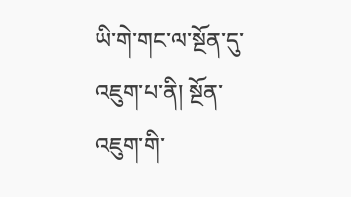ཡི་གེ་གང་ལ་སྔོན་དུ་འཇུག་པ་ནི། སྔོན་འཇུག་གི་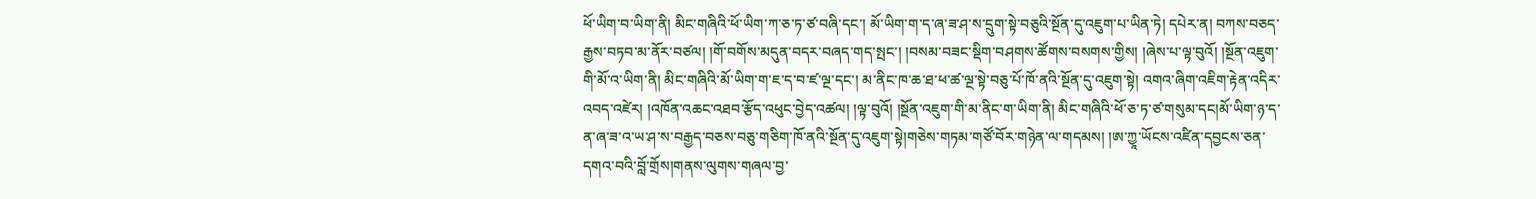ཕོ་ཡིག་བ་ཡིག་ནི། མིང་གཞིའི་ཕོ་ཡིག་ཀ་ཅ་ཏ་ཙ་བཞི་དང་། མོ་ཡིག་ག་ད་ཞ་ཟ་ཤ་ས་དྲུག་སྟེ་བཅུའི་སྔོན་དུ་འཇུག་པ་ཡིན་ཏེ། དཔེར་ན། བཀས་བཅད་རྒྱས་བཏབ་མ་ནོར་བཙལ། །གོ་བགོས་མདུན་བདར་བཞད་གད་སྤང་། །བསམ་བཟང་སྡིག་བཤགས་ཚོགས་བསགས་གྱིས། །ཞེས་པ་ལྟ་བུའོ། །སྔོན་འཇུག་གི་མོ་འ་ཡིག་ནི། མིང་གཞིའི་མོ་ཡིག་ག་ཇ་ད་བ་ཛ་ལྔ་དང་། མ་ནིང་ཁ་ཆ་ཐ་ཕ་ཚ་ལྔ་སྟེ་བཅུ་པོ་ཁོ་ནའི་སྔོན་དུ་འཇུག་སྟེ། འགའ་ཞིག་འཇིག་རྟེན་འདིར་འབད་འཛེར། །འཁོན་འཆང་འཐབ་རྩོད་འཕུང་བྱེད་འཚལ། །ལྟ་བུའོ། །སྔོན་འཇུག་གི་མ་ནིང་ག་ཡིག་ནི། མིང་གཞིའི་ཕོ་ཅ་ཏ་ཙ་གསུམ་དང།མོ་ཡིག་ཉ་ད་ན་ཞ་ཟ་འ་ཡ་ཤ་ས་བརྒྱད་བཅས་བཅུ་གཅིག་ཁོ་ནའི་སྔོན་དུ་འཇུག་སྟེ།གཅེས་གཏམ་གཙོ་བོར་གཉེན་ལ་གདམས། །ཨ་ཀྱཱ་ཡོངས་འཛིན་དབྱངས་ཅན་དགའ་བའི་བློ་གྲོས།གནས་ལུགས་གཞལ་བྱ་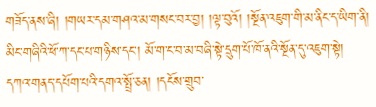གཟོད་ནས་ཞི། །གཡར་དམ་གཤའ་མ་གསང་བར་བྱ། །ལྟ་བུའོ། །སྔོན་འཇུག་གི་མ་ནིང་ད་ཡིག་ནི། མིང་གཞིའི་ཕོ་ཀ་དང་པ་གཉིས་དང་། མོ་ག་ང་བ་མ་བཞི་སྟེ་དྲུག་པོ་ཁོ་ནའི་སྔོན་དུ་འཇུག་སྟེ། དཀའ་གནད་དཔོག་པའི་དགའ་སྤྲོ་ཅན། །དངོས་གྲུབ་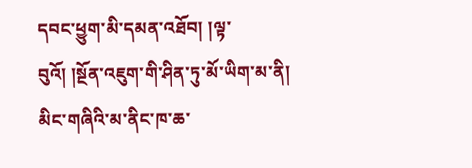དབང་ཕྱུག་མི་དམན་འཐོབ། །ལྟ་བུའོ། །སྔོན་འཇུག་གི་ཤིན་ཏུ་མོ་ཡིག་མ་ནི། མིང་གཞིའི་མ་ནིང་ཁ་ཆ་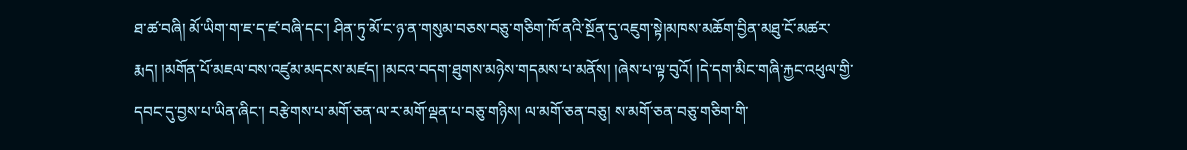ཐ་ཚ་བཞི། མོ་ཡིག་ག་ཇ་ད་ཛ་བཞི་དང་། ཤིན་ཏུ་མོ་ང་ཉ་ན་གསུམ་བཅས་བཅུ་གཅིག་ཁོ་ནའི་སྔོན་དུ་འཇུག་སྟེ།མཁས་མཆོག་བྱིན་མཐུ་ངོ་མཚར་རྨད། །མགོན་པོ་མཇལ་བས་འཛུམ་མདངས་མཛད། །མངའ་བདག་ཐུགས་མཉེས་གདམས་པ་མནོས། །ཞེས་པ་ལྟ་བུའོ། །དེ་དག་མིང་གཞི་རྐྱང་འཕུལ་གྱི་དབང་དུ་བྱས་པ་ཡིན་ཞིང་། བརྩེགས་པ་མགོ་ཅན་ལ་ར་མགོ་ལྡན་པ་བཅུ་གཉིས། ལ་མགོ་ཅན་བཅུ། ས་མགོ་ཅན་བཅུ་གཅིག་གི་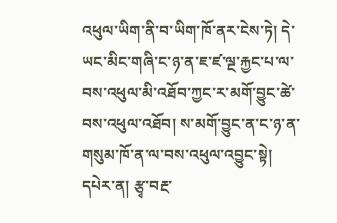འཕུལ་ཡིག་ནི་བ་ཡིག་ཁོ་ནར་ངེས་ཏེ། དེ་ཡང་མིང་གཞི་ང་ཉ་ན་ཇ་ཛ་ལྔ་རྐྱང་པ་ལ་བས་འཕུལ་མི་འཐོབ་ཀྱང་ར་མགོ་བྱུང་ཚེ་བས་འཕུལ་འཐོབ། ས་མགོ་བྱུང་ན་ང་ཉ་ན་གསུམ་ཁོ་ན་ལ་བས་འཕུལ་འབྱུང་སྟེ། དཔེར་ན། རྩྭ་བརྔ་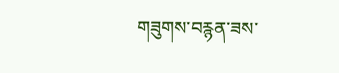གཟུགས་བརྙན་ཟས་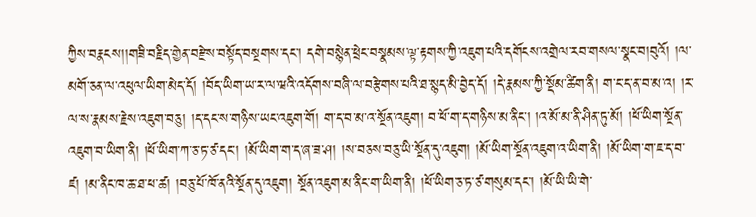ཀྱིས་བརྣངས།།གཟི་བརྗིད་གྱེན་བརྫེས་བསྟོད་བསྔགས་དང་། དགེ་བསྙེན་ཕྲེང་བསྣམས་ལྟ་རྟགས་ཀྱི་འཇུག་པའི་དགོངས་འགྲེལ་རབ་གསལ་སྣང་བ།བུའོ། །ལ་མགོ་ཅན་ལ་འཕུལ་ཡིག་མེད་དོ། །བོད་ཡིག་ཡ་ར་ལ་ཝའི་འདོགས་བཞི་ལ་བརྩེགས་པའི་ཐ་སྙད་མི་བྱེད་དོ། །དེ་རྣམས་ཀྱི་སྡོམ་ཚིག་ནི། ག་ང་ད་ན་བ་མ་འ། །ར་ལ་ས་རྣམས་རྗེས་འཇུག་བཅུ། །ད་དང་ས་གཉིས་ཡང་འཇུག་གོ། ག་ད་བ་མ་འ་སྔོན་འཇུག། བ་ཕོ་ག་ད་གཉིས་མ་ནིང་། །འ་མོ་མ་ནི་ཤིན་ཏུ་མོ། །ཕོ་ཡིག་སྔོན་འཇུག་བ་ཡིག་ནི། །ཕོ་ཡིག་ཀ་ཅ་ཏ་ཙ་དང་། །མོ་ཡིག་ག་ད་ཞ་ཟ་ཤ། །ས་བཅས་བཅུ་ཡི་སྔོན་དུ་འཇུག། །མོ་ཡིག་སྔོན་འཇུག་འ་ཡིག་ནི། །མོ་ཡིག་ག་ཇ་ད་བ་ཛ། །མ་ནིང་ཁ་ཆ་ཐ་ཕ་ཚ། །བཅུ་པོ་ཁོ་ནའི་སྔོན་དུ་འཇུག། སྔོན་འཇུག་མ་ནིང་ག་ཡིག་ནི། །ཕོ་ཡིག་ཅ་ཏ་ཙ་གསུམ་དང་། །མོ་ཡི་ཡི་གེ་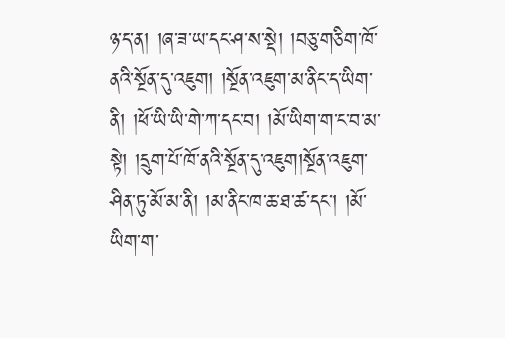ཉ་ད་ན། །ཞ་ཟ་ཡ་དང་ཤ་ས་སྡེ། །བཅུ་གཅིག་ཁོ་ནའི་སྔོན་དུ་འཇུག། །སྔོན་འཇུག་མ་ནིང་ད་ཡིག་ནི། །ཕོ་ཡི་ཡི་གེ་ཀ་དང་བ། །མོ་ཡིག་ག་ང་བ་མ་སྟེ། །དྲུག་པོ་ཁོ་ནའི་སྔོན་དུ་འཇུག།སྔོན་འཇུག་ཤིན་ཏུ་མོ་མ་ནི། །མ་ནིང་ཁ་ཆ་ཐ་ཚ་དང་། །མོ་ཡིག་ག་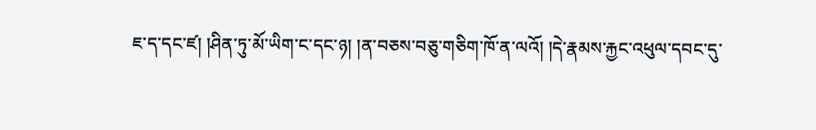ཇ་ད་དང་ཛ། །ཤིན་ཏུ་མོ་ཡིག་ང་དང་ཉ། །ན་བཅས་བཅུ་གཅིག་ཁོ་ན་ལའོ། །དེ་རྣམས་རྐྱང་འཕུལ་དབང་དུ་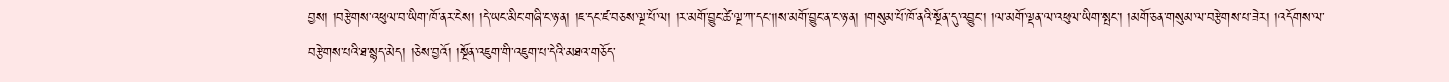བྱས། །བརྩེགས་འཕུལ་བ་ཡིག་ཁོ་ནར་ངེས། །དེ་ཡང་མིང་གཞི་ང་ཉ་ན། །ཇ་དང་ཛ་བཅས་ལྔ་པོ་ལ། །ར་མགོ་བྱུང་ཚེ་ལྔ་ཀ་དང།།ས་མགོ་བྱུང་ན་ང་ཉ་ན། །གསུམ་པོ་ཁོ་ནའི་སྔོན་དུ་འབྱུང་། །ལ་མགོ་ལྡན་ལ་འཕུལ་ཡིག་སྤང་། །མགོ་ཅན་གསུམ་ལ་བརྩེགས་པ་ཟེར། །འདོགས་ལ་བརྩེགས་པའི་ཐ་སྙད་མེད། །ཅེས་བྱའོ། །སྔོན་འཇུག་གི་འཇུག་པ་དེའི་མཐའ་གཅོད་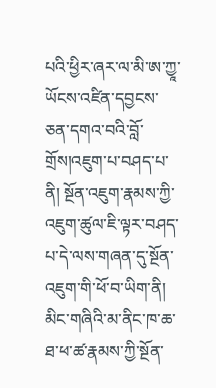པའི་ཕྱིར་ཞར་ལ་མི་ཨ་ཀྱཱ་ཡོངས་འཛིན་དབྱངས་ཅན་དགའ་བའི་བློ་གྲོས།འཇུག་པ་བཤད་པ་ནི། སྔོན་འཇུག་རྣམས་ཀྱི་འཇུག་ཚུལ་ཇི་ལྟར་བཤད་པ་དེ་ལས་གཞན་དུ་སྔོན་འཇུག་གི་ཕོ་བ་ཡིག་ནི། མིང་གཞིའི་མ་ནིང་ཁ་ཆ་ཐ་ཕ་ཚ་རྣམས་ཀྱི་སྔོན་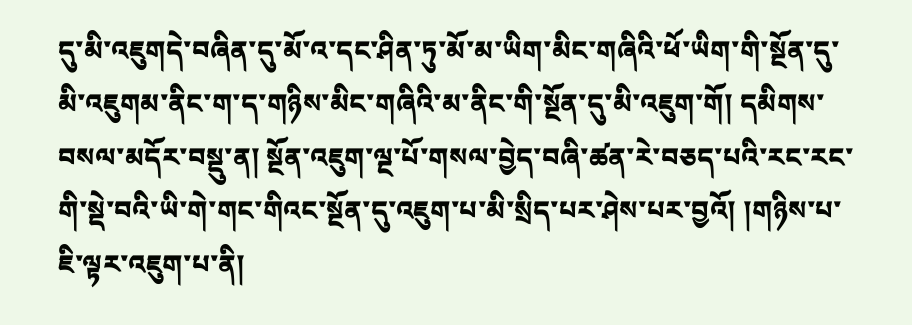དུ་མི་འཇུགདེ་བཞིན་དུ་མོ་འ་དང་ཤིན་ཏུ་མོ་མ་ཡིག་མིང་གཞིའི་ཕོ་ཡིག་གི་སྔོན་དུ་མི་འཇུགམ་ནིང་ག་ད་གཉིས་མིང་གཞིའི་མ་ནིང་གི་སྔོན་དུ་མི་འཇུག་གོ། དམིགས་བསལ་མདོར་བསྡུ་ན། སྔོན་འཇུག་ལྔ་པོ་གསལ་བྱེད་བཞི་ཚན་རེ་བཅད་པའི་རང་རང་གི་སྡེ་བའི་ཡི་གེ་གང་གིའང་སྔོན་དུ་འཇུག་པ་མི་སྲིད་པར་ཤེས་པར་བྱའོ། །གཉིས་པ་ཇི་ལྟར་འཇུག་པ་ནི།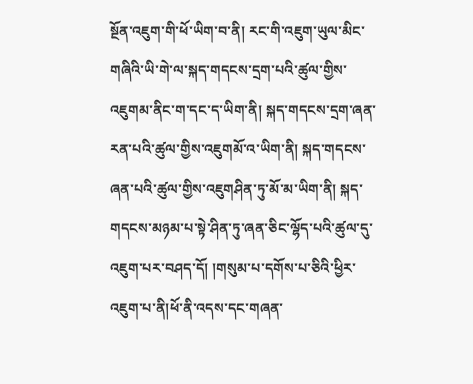སྔོན་འཇུག་གི་ཕོ་ཡིག་བ་ནི། རང་གི་འཇུག་ཡུལ་མིང་གཞིའི་ཡི་གེ་ལ་སྐད་གདངས་དྲག་པའི་ཚུལ་གྱིས་འཇུགམ་ནིང་ག་དང་ད་ཡིག་ནི། སྐད་གདངས་དྲག་ཞན་རན་པའི་ཚུལ་གྱིས་འཇུགམོ་འ་ཡིག་ནི། སྐད་གདངས་ཞན་པའི་ཚུལ་གྱིས་འཇུགཤིན་ཏུ་མོ་མ་ཡིག་ནི། སྐད་གདངས་མཉམ་པ་སྟེ་ཤིན་ཏུ་ཞན་ཅིང་ལྷོད་པའི་ཚུལ་དུ་འཇུག་པར་བཤད་དོ། །གསུམ་པ་དགོས་པ་ཅིའི་ཕྱིར་འཇུག་པ་ནི།ཕོ་ནི་འདས་དང་གཞན་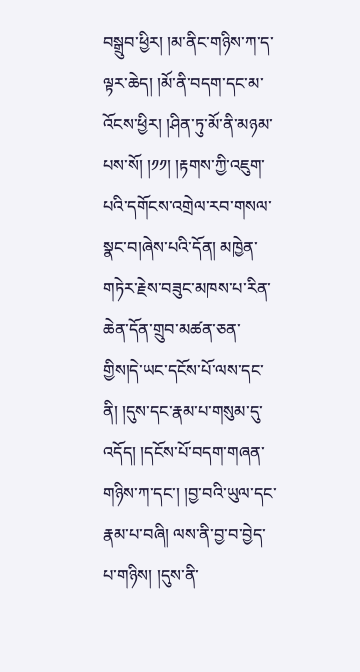བསྒྲུབ་ཕྱིར། །མ་ནིང་གཉིས་ཀ་ད་ལྟར་ཆེད། །མོ་ནི་བདག་དང་མ་འོངས་ཕྱིར། །ཤིན་ཏུ་མོ་ནི་མཉམ་པས་སོ། །༡༡། །རྟགས་ཀྱི་འཇུག་པའི་དགོངས་འགྲེལ་རབ་གསལ་སྣང་བ།ཞེས་པའི་དོན། མཁྱེན་གཏེར་རྗེས་བཟུང་མཁས་པ་རིན་ཆེན་དོན་གྲུབ་མཚན་ཅན་གྱིས།དེ་ཡང་དངོས་པོ་ལས་དང་ནི། །དུས་དང་རྣམ་པ་གསུམ་དུ་འདོད། །དངོས་པོ་བདག་གཞན་གཉིས་ཀ་དང་། །བྱ་བའི་ཡུལ་དང་རྣམ་པ་བཞི། ལས་ནི་བྱ་བ་བྱེད་པ་གཉིས། །དུས་ནི་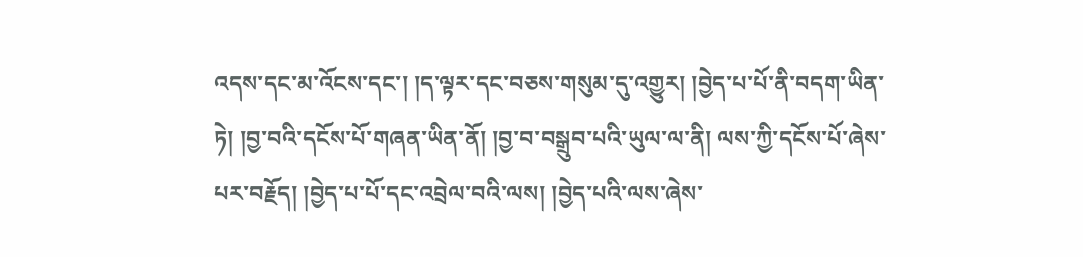འདས་དང་མ་འོངས་དང་། །ད་ལྟར་དང་བཅས་གསུམ་དུ་འགྱུར། །བྱེད་པ་པོ་ནི་བདག་ཡིན་ཏེ། །བྱ་བའི་དངོས་པོ་གཞན་ཡིན་ནོ། །བྱ་བ་བསྒྲུབ་པའི་ཡུལ་ལ་ནི། ལས་ཀྱི་དངོས་པོ་ཞེས་པར་བརྗོད། །བྱེད་པ་པོ་དང་འབྲེལ་བའི་ལས། །བྱེད་པའི་ལས་ཞེས་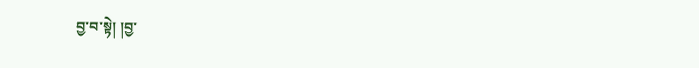བྱ་བ་སྟེ། །བྱ་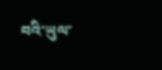བའི་ཡུལ་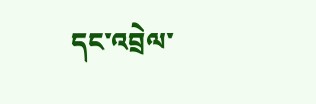དང་འབྲེལ་